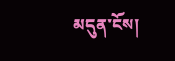མདུན་ངོས།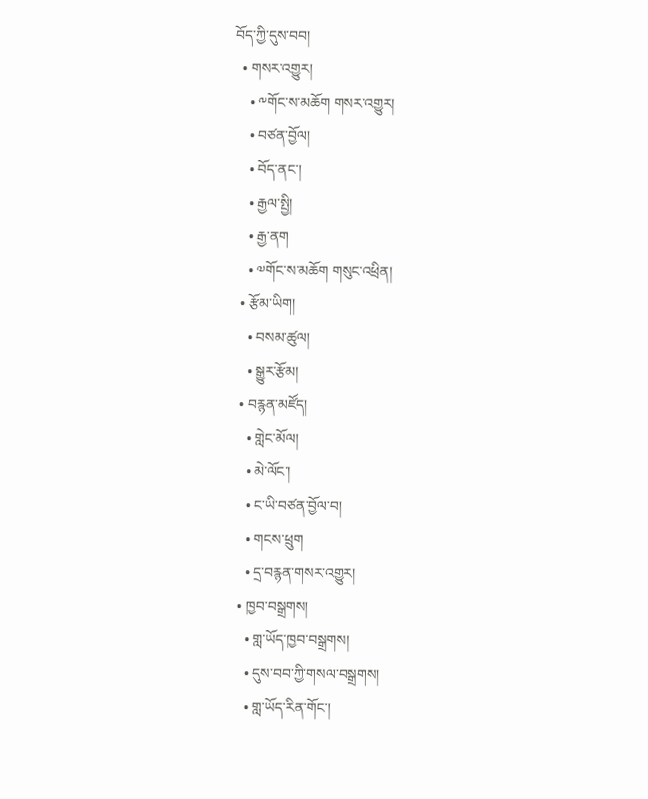བོད་ཀྱི་དུས་བབ།
  • གསར་འགྱུར།
    • ༸གོང་ས་མཆོག གསར་འགྱུར།
    • བཙན་བྱོལ།
    • བོད་ནང་།
    • རྒྱལ་སྤྱི།
    • རྒྱ་ནག
    • ༧གོང་ས་མཆོག གསུང་འཕྲིན།
  • རྩོམ་ཡིག།
    • བསམ་ཚུལ།
    • སྒྱུར་རྩོམ།
  • བརྙན་མཛོད།
    • གླེང་མོལ།
    • མེ་ལོང་།
    • ང་ཡི་བཙན་བྱོལ་བ།
    • གངས་ཕྲུག
    • དྲ་བརྙན་གསར་འགྱུར།
  • ཁྱབ་བསྒྲགས།
    • གླ་ཡོད་ཁྱབ་བསྒྲགས།
    • དུས་བབ་ཀྱི་གསལ་བསྒྲགས།
    • གླ་ཡོད་རིན་གོང་།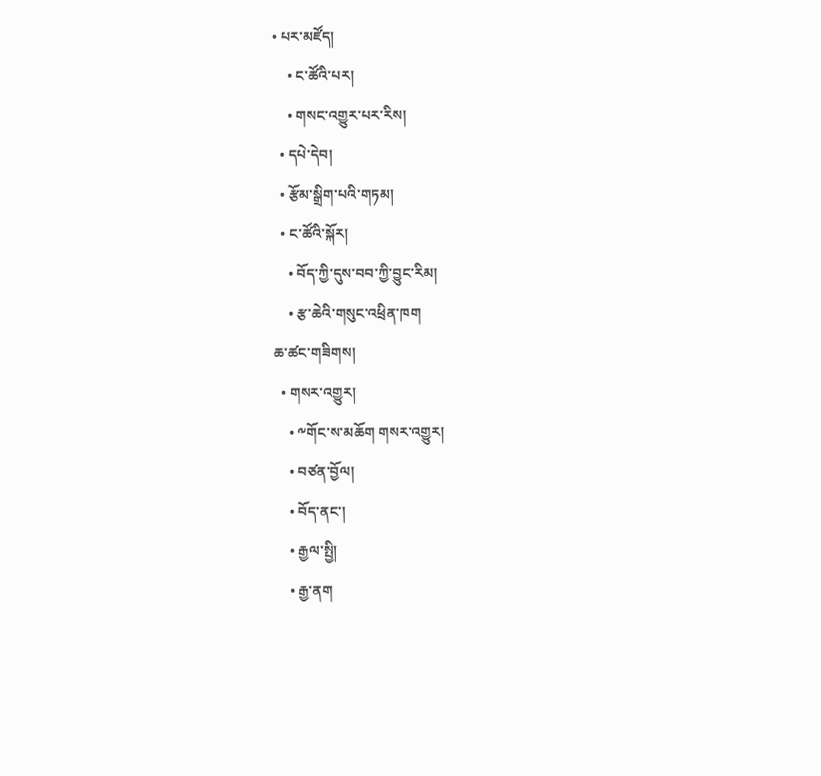• པར་མཛོད།
    • ང་ཚོའི་པར།
    • གསང་འགྱུར་པར་རིས།
  • དཔེ་དེབ།
  • རྩོམ་སྒྲིག་པའི་གཏམ།
  • ང་ཚོའི་སྐོར།
    • བོད་ཀྱི་དུས་བབ་ཀྱི་བྱུང་རིམ།
    • རྩ་ཆེའི་གསུང་འཕྲིན་ཁག
ཆ་ཚང་གཟིགས།
  • གསར་འགྱུར།
    • ༸གོང་ས་མཆོག གསར་འགྱུར།
    • བཙན་བྱོལ།
    • བོད་ནང་།
    • རྒྱལ་སྤྱི།
    • རྒྱ་ནག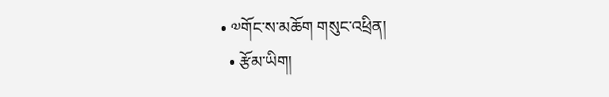• ༧གོང་ས་མཆོག གསུང་འཕྲིན།
  • རྩོམ་ཡིག།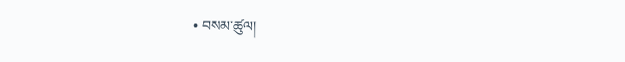• བསམ་ཚུལ།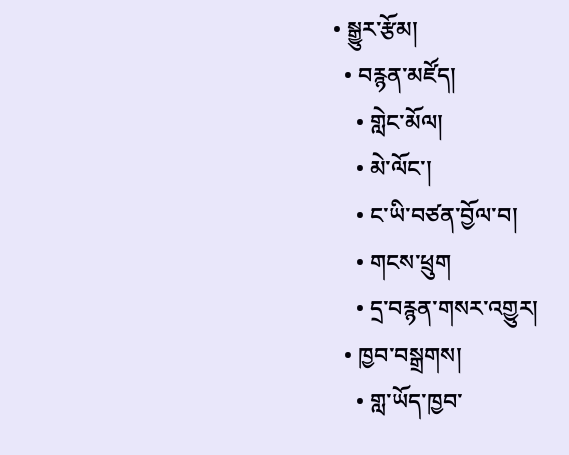• སྒྱུར་རྩོམ།
  • བརྙན་མཛོད།
    • གླེང་མོལ།
    • མེ་ལོང་།
    • ང་ཡི་བཙན་བྱོལ་བ།
    • གངས་ཕྲུག
    • དྲ་བརྙན་གསར་འགྱུར།
  • ཁྱབ་བསྒྲགས།
    • གླ་ཡོད་ཁྱབ་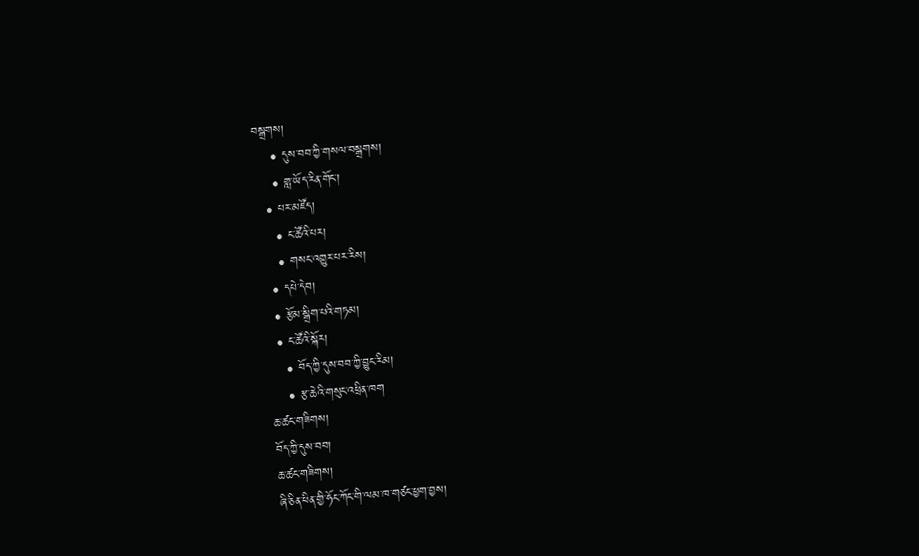བསྒྲགས།
    • དུས་བབ་ཀྱི་གསལ་བསྒྲགས།
    • གླ་ཡོད་རིན་གོང་།
  • པར་མཛོད།
    • ང་ཚོའི་པར།
    • གསང་འགྱུར་པར་རིས།
  • དཔེ་དེབ།
  • རྩོམ་སྒྲིག་པའི་གཏམ།
  • ང་ཚོའི་སྐོར།
    • བོད་ཀྱི་དུས་བབ་ཀྱི་བྱུང་རིམ།
    • རྩ་ཆེའི་གསུང་འཕྲིན་ཁག
ཆ་ཚང་གཟིགས།
བོད་ཀྱི་དུས་བབ།
ཆ་ཚང་གཟིགས།
ཞི་ཅིན་ཕིན་གྱི་ཧོང་ཀོང་གི་ལམ་ཁ་གཙང་ཕྱག་བྱས།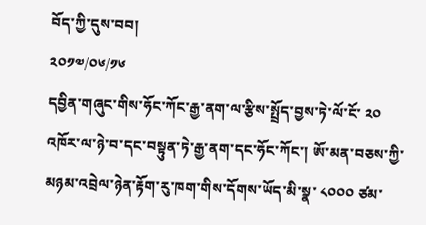བོད་ཀྱི་དུས་བབ།
༢༠༡༧/༠༦/༡༦
དབྱིན་གཞུང་གིས་ཧོང་ཀོང་རྒྱ་ནག་ལ་རྩིས་སྤྲོད་བྱས་ཏེ་ལོ་ངོ་ ༢༠ འཁོར་ལ་ཉེ་བ་དང་བསྟུན་ཏེ་རྒྱ་ནག་དང་ཧོང་ཀོང་། ཨོ་མན་བཅས་ཀྱི་མཉམ་འབྲེལ་ཉེན་རྟོག་རུ་ཁག་གིས་དོགས་ཡོད་མི་སྣ་ ༨༠༠༠ ཙམ་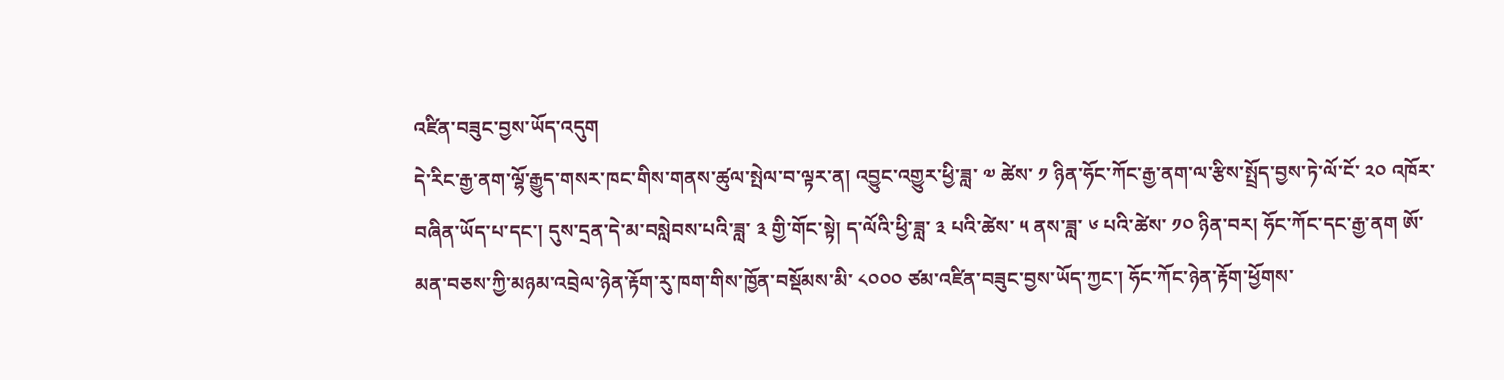འཛིན་བཟུང་བྱས་ཡོད་འདུག
དེ་རིང་རྒྱ་ནག་ལྷོ་རྒྱུད་གསར་ཁང་གིས་གནས་ཚུལ་སྤེལ་བ་ལྟར་ན། འབྱུང་འགྱུར་ཕྱི་ཟླ་ ༧ ཚེས་ ༡ ཉིན་ཧོང་ཀོང་རྒྱ་ནག་ལ་རྩིས་སྤྲོད་བྱས་ཏེ་ལོ་ངོ་ ༢༠ འཁོར་བཞིན་ཡོད་པ་དང་། དུས་དྲན་དེ་མ་བསླེབས་པའི་ཟླ་ ༣ གྱི་གོང་སྟེ། ད་ལོའི་ཕྱི་ཟླ་ ༣ པའི་ཚེས་ ༥ ནས་ཟླ་ ༦ པའི་ཚེས་ ༡༠ ཉིན་བར། ཧོང་ཀོང་དང་རྒྱ་ནག ཨོ་མན་བཅས་ཀྱི་མཉམ་འབྲེལ་ཉེན་རྟོག་རུ་ཁག་གིས་ཁྱོན་བསྡོམས་མི་ ༨༠༠༠ ཙམ་འཛིན་བཟུང་བྱས་ཡོད་ཀྱང་། ཧོང་ཀོང་ཉེན་རྟོག་ཕྱོགས་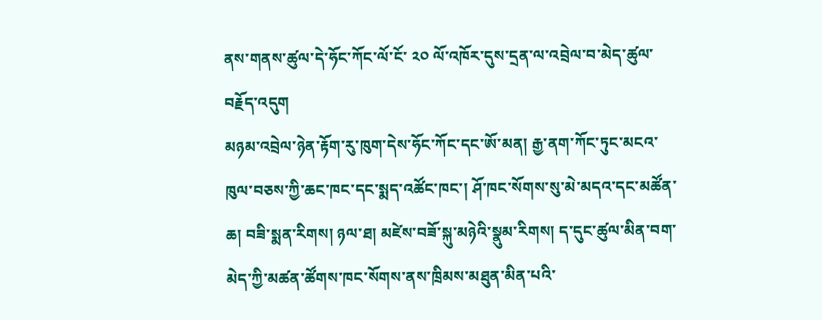ནས་གནས་ཚུལ་དེ་ཧོང་ཀོང་ལོ་ངོ་ ༢༠ ལོ་འཁོར་དུས་དྲན་ལ་འབྲེལ་བ་མེད་ཚུལ་བརྗོད་འདུག
མཉམ་འབྲེལ་ཉེན་རྟོག་རུ་ཁུག་དེས་ཧོང་ཀོང་དང་ཨོ་མན། རྒྱ་ནག་ཀོང་ཏུང་མངའ་ཁུལ་བཅས་ཀྱི་ཆང་ཁང་དང་སྨད་འཚོང་ཁང་། ཤོ་ཁང་སོགས་སུ་མེ་མདའ་དང་མཚོན་ཆ། བཟི་སྨན་རིགས། ཉལ་ཐ། མཛེས་བཟོ་སྐུ་མཉེའི་སྣུམ་རིགས། ད་དུང་ཚུལ་མིན་བག་མེད་ཀྱི་མཚན་ཚོགས་ཁང་སོགས་ནས་ཁྲིམས་མཐུན་མིན་པའི་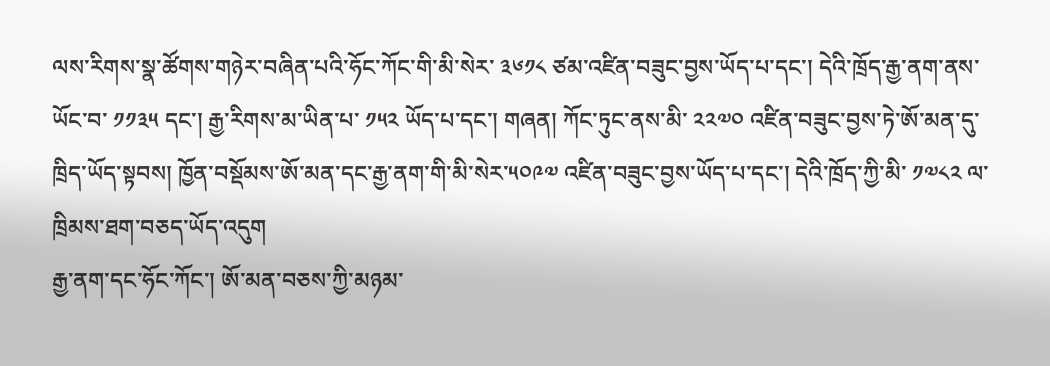ལས་རིགས་སྣ་ཚོགས་གཉེར་བཞིན་པའི་ཧོང་ཀོང་གི་མི་སེར་ ༣༦༡༨ ཙམ་འཛིན་བཟུང་བྱས་ཡོད་པ་དང་། དེའི་ཁྲོད་རྒྱ་ནག་ནས་ཡོང་བ་ ༡༡༣༥ དང་། རྒྱ་རིགས་མ་ཡིན་པ་ ༡༥༢ ཡོད་པ་དང་། གཞན། ཀོང་ཏུང་ནས་མི་ ༢༢༧༠ འཛིན་བཟུང་བྱས་ཏེ་ཨོ་མན་དུ་ཁྲིད་ཡོད་སྟབས། ཁྱོན་བསྡོམས་ཨོ་མན་དང་རྒྱ་ནག་གི་མི་སེར་༥༠༩༧ འཛིན་བཟུང་བྱས་ཡོད་པ་དང་། དེའི་ཁྲོད་ཀྱི་མི་ ༡༧༨༢ ལ་ཁྲིམས་ཐག་བཅད་ཡོད་འདུག
རྒྱ་ནག་དང་ཧོང་ཀོང་། ཨོ་མན་བཅས་ཀྱི་མཉམ་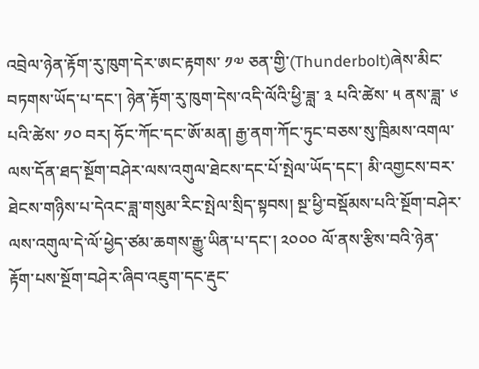འབྲེལ་ཉེན་རྟོག་རུ་ཁུག་དེར་ཨང་རྟགས་ ༡༧ ཅན་གྱི་(Thunderbolt)ཞེས་མིང་བཏགས་ཡོད་པ་དང་། ཉེན་རྟོག་རུ་ཁུག་དེས་འདི་ལོའི་ཕྱི་ཟླ་ ༣ པའི་ཚེས་ ༥ ནས་ཟླ་ ༦ པའི་ཚེས་ ༡༠ བར། ཧོང་ཀོང་དང་ཨོ་མན། རྒྱ་ནག་ཀོང་ཏུང་བཅས་སུ་ཁྲིམས་འགལ་ལས་དོན་ཐད་སྔོག་བཤེར་ལས་འགུལ་ཐེངས་དང་པོ་སྤེལ་ཡོད་དང་། མི་འགྱངས་བར་ཐེངས་གཉིས་པ་དེའང་ཟླ་གསུམ་རིང་སྤེལ་སྲིད་སྟབས། སྔ་ཕྱི་བསྡོམས་པའི་སྔོག་བཤེར་ལས་འགུལ་དེ་ལོ་ཕྱེད་ཙམ་ཆགས་རྒྱུ་ཡིན་པ་དང་། ༢༠༠༠ ལོ་ནས་རྩིས་བའི་ཉེན་རྟོག་པས་སྔོག་བཤེར་ཞིབ་འཇུག་དང་རྡུང་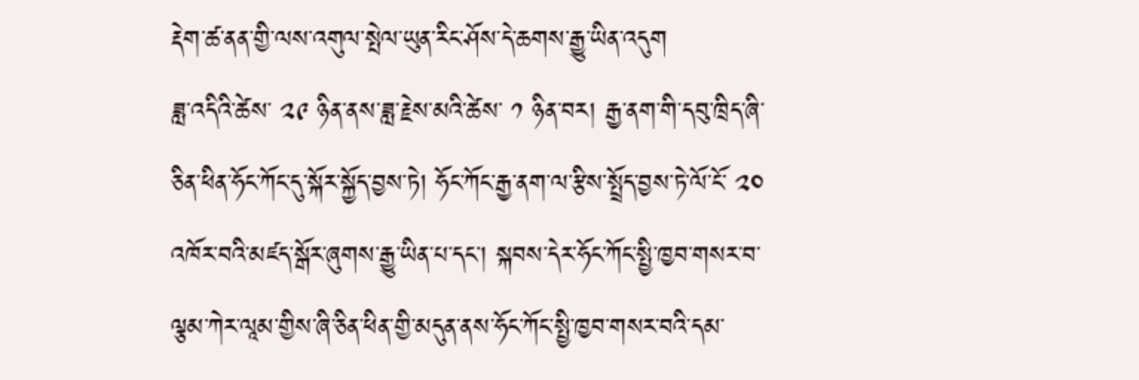རྡེག་ཚ་ནན་གྱི་ལས་འགུལ་སྤེལ་ཡུན་རིང་ཤོས་དེ་ཆགས་རྒྱུ་ཡིན་འདུག
ཟླ་འདིའི་ཚེས་ ༢༩ ཉིན་ནས་ཟླ་རྗེས་མའི་ཚེས་ ༡ ཉིན་བར། རྒྱ་ནག་གི་དབུ་ཁྲིད་ཞི་ཅིན་ཕིན་ཧོང་ཀོང་དུ་སྐོར་སྐྱོད་བྱས་ཏེ། ཧོང་ཀོང་རྒྱ་ནག་ལ་རྩིས་སྤྲོད་བྱས་ཏེ་ལོ་ངོ་ ༢༠ འཁོར་བའི་མཛད་སྒོར་ཞུགས་རྒྱུ་ཡིན་པ་དང་། སྐབས་དེར་ཧོང་ཀོང་སྤྱི་ཁྱབ་གསར་བ་ལྕམ་ཀེར་ལཱམ་གྱིས་ཞི་ཅིན་ཕིན་གྱི་མདུན་ནས་ཧོང་ཀོང་སྤྱི་ཁྱབ་གསར་བའི་དམ་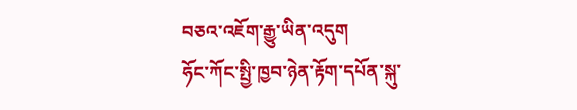བཅའ་འཇོག་རྒྱུ་ཡིན་འདུག
ཧོང་ཀོང་སྤྱི་ཁྱབ་ཉེན་རྟོག་དཔོན་སྐུ་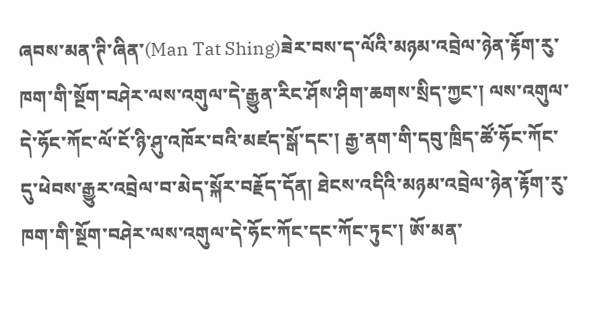ཞབས་མན་ཊི་ཞིན་(Man Tat Shing)ཟེར་བས་ད་ལོའི་མཉམ་འབྲེལ་ཉེན་རྟོག་རུ་ཁག་གི་སྔོག་བཤེར་ལས་འགུལ་དེ་རྒྱུན་རིང་ཤོས་ཤིག་ཆགས་སྲིད་ཀྱང་། ལས་འགུལ་དེ་ཧོང་ཀོང་ལོ་ངོ་ཉི་ཤུ་འཁོར་བའི་མཛད་སྒོ་དང་། རྒྱ་ནག་གི་དབུ་ཁྲིད་ཚོ་ཧོང་ཀོང་དུ་ཕེབས་རྒྱུར་འབྲེལ་བ་མེད་སྐོར་བརྗོད་དོན། ཐེངས་འདིའི་མཉམ་འབྲེལ་ཉེན་རྟོག་རུ་ཁག་གི་སྔོག་བཤེར་ལས་འགུལ་དེ་ཧོང་ཀོང་དང་ཀོང་ཏུང་། ཨོ་མན་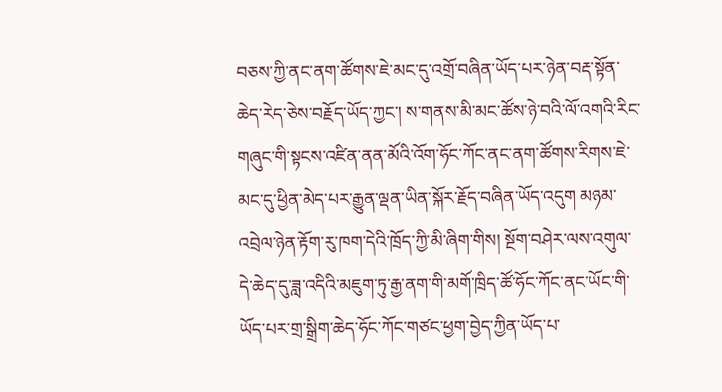བཅས་ཀྱི་ནང་ནག་ཚོགས་ཇེ་མང་དུ་འགྲོ་བཞིན་ཡོད་པར་ཉེན་བརྡ་སྟོན་ཆེད་རེད་ཅེས་བརྗོད་ཡོད་ཀྱང་། ས་གནས་མི་མང་ཚོས་ཉེ་བའི་ལོ་འགའི་རིང་གཞུང་གི་སྟངས་འཛིན་ནན་མོའི་འོག་ཧོང་ཀོང་ནང་ནག་ཚོགས་རིགས་ཇེ་མང་དུ་ཕྱིན་མེད་པར་རྒྱུན་ལྡན་ཡིན་སྐོར་རྗོད་བཞིན་ཡོད་འདུག མཉམ་འབྲེལ་ཉེན་རྟོག་རུ་ཁག་དེའི་ཁྲོད་ཀྱི་མི་ཞིག་གིས། སྔོག་བཤེར་ལས་འགུལ་དེ་ཆེད་དུ་ཟླ་འདིའི་མཇུག་ཏུ་རྒྱ་ནག་གི་མགོ་ཁྲིད་ཚོ་ཧོང་ཀོང་ནང་ཡོང་གི་ཡོད་པར་གྲ་སྒྲིག་ཆེད་ཧོང་ཀོང་གཙང་ཕྱག་བྱེད་ཀྱིན་ཡོད་པ་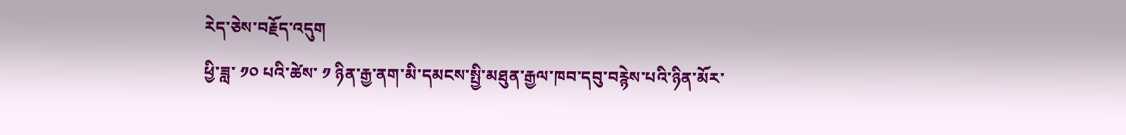རེད་ཅེས་བརྗོད་འདུག
ཕྱི་ཟླ་ ༡༠ པའི་ཚེས་ ༡ ཉིན་རྒྱ་ནག་མི་དམངས་སྤྱི་མཐུན་རྒྱལ་ཁབ་དབུ་བརྙེས་པའི་ཉིན་མོར་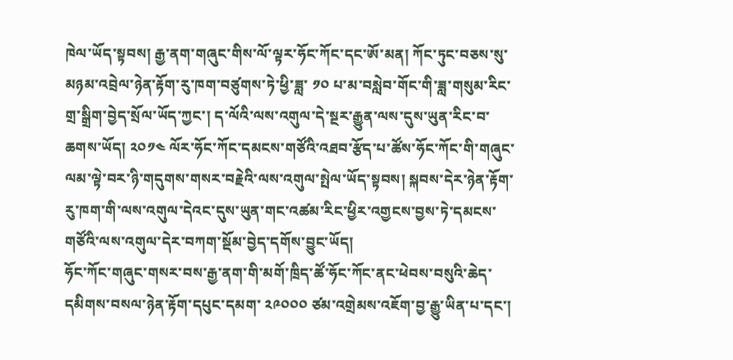ཁེལ་ཡོད་སྟབས། རྒྱ་ནག་གཞུང་གིས་ལོ་ལྟར་ཧོང་ཀོང་དང་ཨོ་མན། ཀོང་ཏུང་བཅས་སུ་མཉམ་འབྲེལ་ཉེན་རྟོག་རུ་ཁག་བཙུགས་ཏེ་ཕྱི་ཟླ་ ༡༠ པ་མ་བསླེབ་གོང་གི་ཟླ་གསུམ་རིང་གྲ་སྒྲིག་བྱེད་སྲོལ་ཡོད་ཀྱང་། ད་ལོའི་ལས་འགུལ་དེ་སྔར་རྒྱུན་ལས་དུས་ཡུན་རིང་བ་ཆགས་ཡོད། ༢༠༡༤ ལོར་ཧོང་ཀོང་དམངས་གཙོའི་འཐབ་རྩོད་པ་ཚོས་ཧོང་ཀོང་གི་གཞུང་ལམ་ལྟེ་བར་ཉི་གདུགས་གསར་བརྗེའི་ལས་འགུལ་སྤེལ་ཡོད་སྟབས། སྐབས་དེར་ཉེན་རྟོག་རུ་ཁག་གི་ལས་འགུལ་དེའང་དུས་ཡུན་གང་འཚམ་རིང་ཕྱིར་འགྱངས་བྱས་ཏེ་དམངས་གཙོའི་ལས་འགུལ་དེར་བཀག་སྡོམ་བྱེད་དགོས་བྱུང་ཡོད།
ཧོང་ཀོང་གཞུང་གསར་བས་རྒྱ་ནག་གི་མགོ་ཁྲིད་ཚོ་ཧོང་ཀོང་ནང་ཕེབས་བསུའི་ཆེད་དམིགས་བསལ་ཉེན་རྟོག་དཔུང་དམག་ ༢༩༠༠༠ ཙམ་འགྲེམས་འཇོག་བྱ་རྒྱུ་ཡིན་པ་དང་།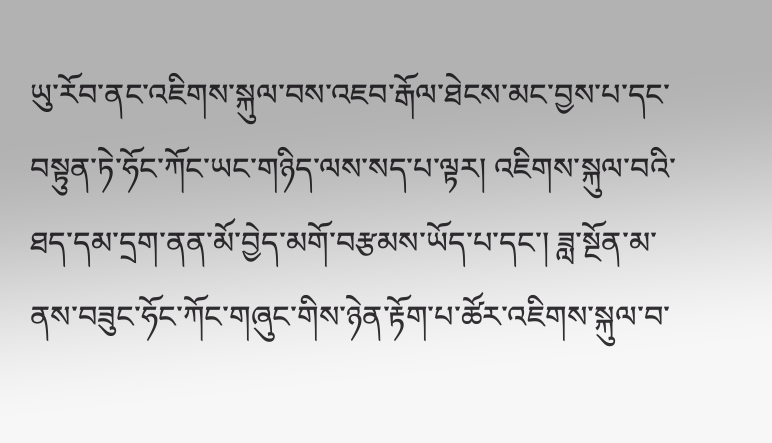ཡུ་རོབ་ནང་འཇིགས་སྐུལ་བས་འཇབ་རྒོལ་ཐེངས་མང་བྱས་པ་དང་བསྟུན་ཏེ་ཧོང་ཀོང་ཡང་གཉིད་ལས་སད་པ་ལྟར། འཇིགས་སྐུལ་བའི་ཐད་དམ་དྲག་ནན་མོ་བྱེད་མགོ་བརྩམས་ཡོད་པ་དང་། ཟླ་སྔོན་མ་ནས་བཟུང་ཧོང་ཀོང་གཞུང་གིས་ཉེན་རྟོག་པ་ཚོར་འཇིགས་སྐུལ་བ་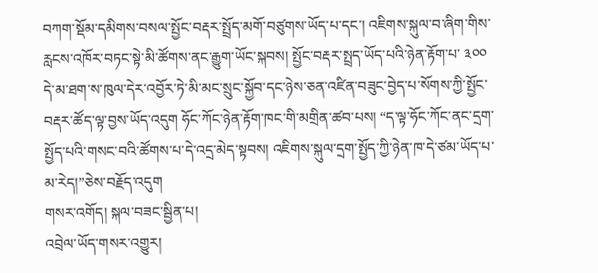བཀག་སྡོམ་དམིགས་བསལ་སྤྱོང་བརྡར་སྤྲོད་མགོ་བཙུགས་ཡོད་པ་དང་། འཇིགས་སྐུལ་བ་ཞིག་གིས་རླངས་འཁོར་བཏང་སྟེ་མི་ཚོགས་ནང་རྒྱུག་ཡོང་སྐབས། སྤྱོང་བརྡར་སྤྲད་ཡོད་པའི་ཉེན་རྟོག་པ་ ༣༠༠ དེ་མ་ཐག་ས་ཁུལ་དེར་འབྱོར་ཏེ་མི་མང་སྲུང་སྐྱོབ་དང་ཉེས་ཅན་འཛིན་བཟུང་བྱེད་པ་སོགས་ཀྱི་སྤྱོང་བརྡར་ཚོད་ལྟ་བྱས་ཡོད་འདུག ཧོང་ཀོང་ཉེན་རྟོག་ཁང་གི་མགྲིན་ཚབ་པས། “ད་ལྟ་ཧོང་ཀོང་ནང་དྲག་སྤྱོད་པའི་གསང་བའི་ཚོགས་པ་དེ་འདྲ་མེད་སྟབས། འཇིགས་སྐུལ་དྲག་སྤྱོད་ཀྱི་ཉེན་ཁ་དེ་ཙམ་ཡོད་པ་མ་རེད།”ཅེས་བརྗོད་འདུག
གསར་འགོད། སྐལ་བཟང་སྦྱིན་པ།
འབྲེལ་ཡོད་གསར་འགྱུར།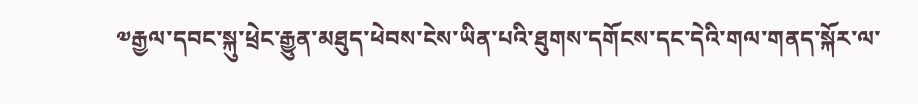༧རྒྱལ་དབང་སྐུ་ཕྲེང་རྒྱུན་མཐུད་ཕེབས་ངེས་ཡིན་པའི་ཐུགས་དགོངས་དང་དེའི་གལ་གནད་སྐོར་ལ་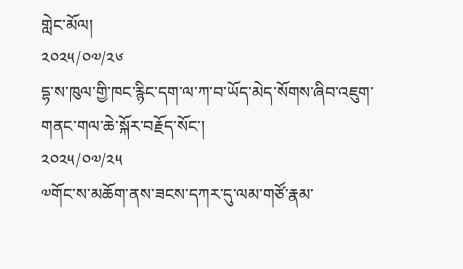གླེང་མོལ།
༢༠༢༥/༠༧/༢༦
དྷ་ས་ཁུལ་གྱི་ཁང་རྙིང་དག་ལ་ཀ་བ་ཡོད་མེད་སོགས་ཞིབ་འཇུག་གནང་གལ་ཆེ་སྐོར་བརྗོད་སོང་།
༢༠༢༥/༠༧/༢༥
༧གོང་ས་མཆོག་ནས་ཟངས་དཀར་དུ་ལམ་གཙོ་རྣམ་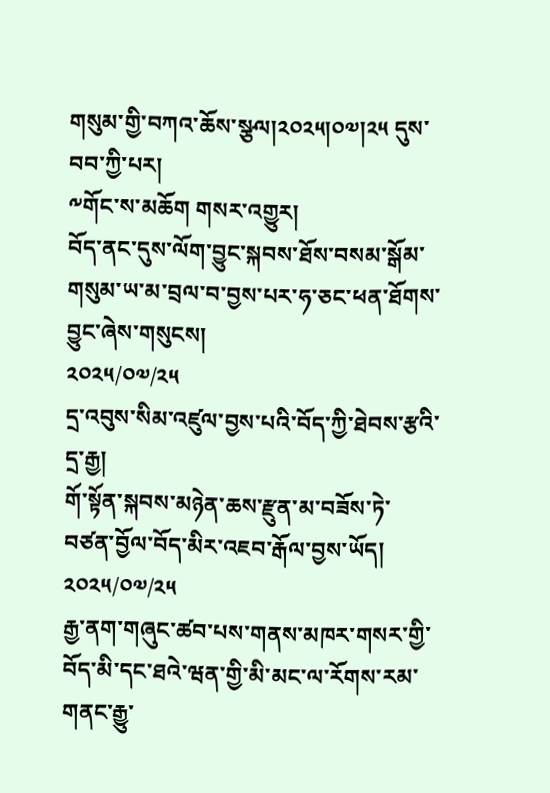གསུམ་གྱི་བཀའ་ཆོས་སྩལ།༢༠༢༥།༠༧།༢༥ དུས་བབ་ཀྱི་པར།
༸གོང་ས་མཆོག གསར་འགྱུར།
བོད་ནང་དུས་ལོག་བྱུང་སྐབས་ཐོས་བསམ་སྒོམ་གསུམ་ཡ་མ་བྲལ་བ་བྱས་པར་ཧ་ཅང་ཕན་ཐོགས་བྱུང་ཞེས་གསུངས།
༢༠༢༥/༠༧/༢༥
དྲ་འབུས་སིམ་འཛུལ་བྱས་པའི་བོད་ཀྱི་ཐེབས་རྩའི་དྲ་རྒྱ།
གོ་སྟོན་སྐབས་མཉེན་ཆས་རྫུན་མ་བཟོས་ཏེ་བཙན་བྱོལ་བོད་མིར་འཇབ་རྒོལ་བྱས་ཡོད།
༢༠༢༥/༠༧/༢༥
རྒྱ་ནག་གཞུང་ཚབ་པས་གནས་མཁར་གསར་གྱི་བོད་མི་དང་ཐའེ་ཝན་གྱི་མི་མང་ལ་རོགས་རམ་གནང་རྒྱུ་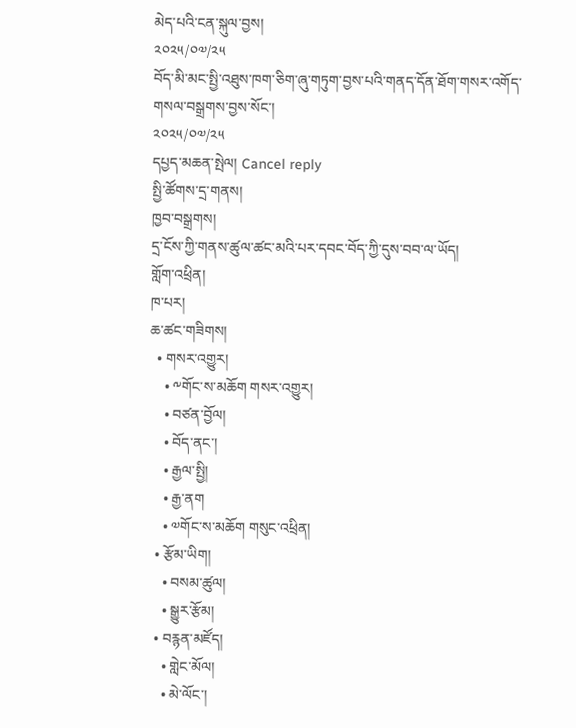མེད་པའི་ངན་སྐུལ་བྱས།
༢༠༢༥/༠༧/༢༥
བོད་མི་མང་སྤྱི་འཐུས་ཁག་ཅིག་ཞུ་གཏུག་བྱས་པའི་གནད་དོན་ཐོག་གསར་འགོད་གསལ་བསྒྲགས་བྱས་སོང་།
༢༠༢༥/༠༧/༢༥
དཔྱད་མཆན་སྤེལ། Cancel reply
སྤྱི་ཚོགས་དྲ་གནས།
ཁྱབ་བསྒྲགས།
དྲ་ངོས་ཀྱི་གནས་ཚུལ་ཚང་མའི་པར་དབང་བོད་ཀྱི་དུས་བབ་ལ་ཡོད།
གློག་འཕྲིན།
ཁ་པར།
ཆ་ཚང་གཟིགས།
  • གསར་འགྱུར།
    • ༸གོང་ས་མཆོག གསར་འགྱུར།
    • བཙན་བྱོལ།
    • བོད་ནང་།
    • རྒྱལ་སྤྱི།
    • རྒྱ་ནག
    • ༧གོང་ས་མཆོག གསུང་འཕྲིན།
  • རྩོམ་ཡིག།
    • བསམ་ཚུལ།
    • སྒྱུར་རྩོམ།
  • བརྙན་མཛོད།
    • གླེང་མོལ།
    • མེ་ལོང་།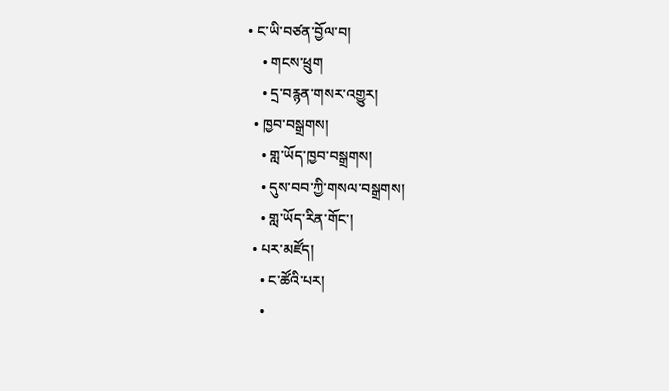• ང་ཡི་བཙན་བྱོལ་བ།
    • གངས་ཕྲུག
    • དྲ་བརྙན་གསར་འགྱུར།
  • ཁྱབ་བསྒྲགས།
    • གླ་ཡོད་ཁྱབ་བསྒྲགས།
    • དུས་བབ་ཀྱི་གསལ་བསྒྲགས།
    • གླ་ཡོད་རིན་གོང་།
  • པར་མཛོད།
    • ང་ཚོའི་པར།
    •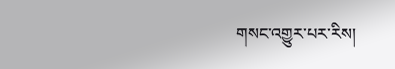གསང་འགྱུར་པར་རིས།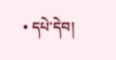• དཔེ་དེབ།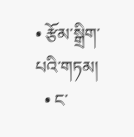• རྩོམ་སྒྲིག་པའི་གཏམ།
  • ང་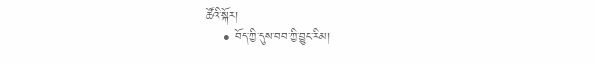ཚོའི་སྐོར།
    • བོད་ཀྱི་དུས་བབ་ཀྱི་བྱུང་རིམ།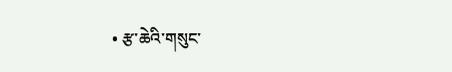• རྩ་ཆེའི་གསུང་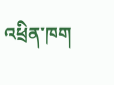འཕྲིན་ཁག